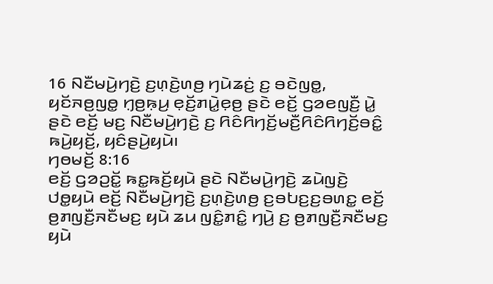16 ꤡꤢꤪꤗꤣꤧ꤬ꤚꤢꤧ꤬ ꤢ꤬ꤛ꤫ꤢꤧ꤬ꤛꤥ꤬ ꤚꤣꤧꤘꤢꤦ꤬ ꤢ꤬ ꤋꤢꤧꤜꤥ꤭, ꤟꤢꤩꤏꤥ꤬ꤜꤥ꤭ ꤚ꤫ꤥ꤬ꤒ꤫ꤣ꤬ ꤕ꤫ꤢꤩ꤬ꤊꤣꤧ꤭ꤕ꤫ꤥ꤬ ꤔꤢꤧ ꤕꤢꤩ꤬ ꤞꤤꤕꤜꤢꤪ꤬ ꤣꤧ꤭ ꤔꤢꤧ ꤕꤢꤩ꤬ ꤗꤢ꤬ ꤡꤢꤪꤗꤣꤧ꤬ꤚꤢꤧ꤬ ꤢ꤬ ꤖꤢꤨꤖꤚꤢꤩ꤬ꤗꤢꤪ꤬ꤖꤢꤨꤖꤚꤢꤩ꤬ꤋꤢꤨ꤭ ꤒꤣꤧ꤬ꤟꤢꤩ꤬, ꤟꤢꤨꤔꤣꤧ꤬ꤟꤣꤧ꤯
ꤚꤥꤗꤢꤩ꤬ 8:16
ꤕꤢꤩ꤬ ꤞꤤꤑꤢꤩ꤭ ꤒꤢ꤭ꤒꤢꤩ꤬ꤟꤣꤧ ꤔꤢꤧ ꤡꤢꤪꤗꤣꤧ꤬ꤚꤢꤧ꤬ ꤘꤣꤧꤜꤢꤧ꤬ ꤓꤥ꤭ꤟꤣꤧ ꤕꤢꤩ꤬ ꤡꤢꤪꤗꤣꤧ꤬ꤚꤢꤧ꤬ ꤢ꤬ꤛ꤫ꤢꤧ꤬ꤛꤥ꤬ ꤢ꤬ꤋꤝꤢ꤬ꤢ꤬ꤋꤛꤢ꤭ ꤕꤢꤩ꤬ ꤥ꤬ꤊꤜꤢꤪ꤬ꤏꤢꤪꤗꤢ꤬ ꤟꤣꤧ ꤘꤣ ꤜꤢꤨ꤭ꤊꤢꤨ꤭ ꤚꤣꤧ꤬ ꤢ꤬ ꤥ꤬ꤊꤜꤢꤪ꤬ꤏꤢꤪꤗꤢ꤬ ꤟꤣꤧ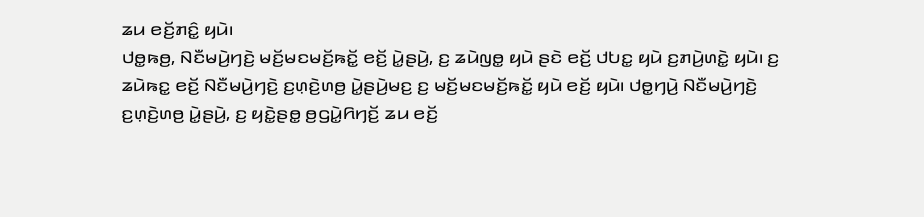ꤘꤣ ꤕꤢꤩ꤬ꤊꤢꤨ꤭ ꤟꤣꤧ꤯
ꤓꤥ꤭ꤒꤥ꤬, ꤡꤢꤪꤗꤣꤧ꤬ꤚꤢꤧ꤬ ꤗꤢꤩ꤬ꤗꤢꤗꤢꤩ꤬ꤒꤢꤩ꤭ ꤕꤢꤩ꤬ ꤣꤧ꤭ꤔꤣꤧ꤬, ꤢ꤬ ꤘꤣꤧꤜꤥ꤭ ꤟꤣꤧ ꤔꤢꤧ ꤕꤢꤩ꤬ ꤓꤝꤢ꤭ ꤟꤣꤧ ꤢ꤬ꤊꤣꤧ꤬ꤛꤢꤧ꤭ ꤟꤣꤧ꤯ ꤢ꤬ ꤘꤣꤧꤒꤢ꤭ ꤕꤢꤩ꤬ ꤡꤢꤪꤗꤣꤧ꤬ꤚꤢꤧ꤬ ꤢ꤬ꤛ꤫ꤢꤧ꤬ꤛꤥ꤬ ꤣꤧ꤭ꤔꤣꤧ꤬ꤗꤢ꤬ ꤢ꤬ ꤗꤢꤩ꤬ꤗꤢꤗꤢꤩ꤬ꤒꤢꤩ꤭ ꤟꤣꤧ ꤕꤢꤩ꤬ ꤟꤣꤧ꤯ ꤓꤥ꤭ꤚꤣꤧ꤬ ꤡꤢꤪꤗꤣꤧ꤬ꤚꤢꤧ꤬ ꤢ꤬ꤛ꤫ꤢꤧ꤬ꤛꤥ꤬ ꤣꤧ꤭ꤔꤣꤧ꤬, ꤢ꤬ ꤟꤢꤧ꤭ꤔꤥ꤭ ꤥ꤬ꤞꤣꤧ꤭ꤖꤚꤢꤩ꤬ ꤘꤣ ꤕꤢꤩ꤬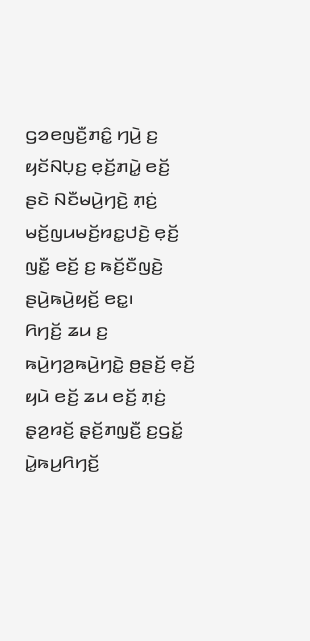ꤞꤤꤕꤜꤢꤪ꤬ꤊꤢꤨ꤭ ꤚꤣꤧ꤬ ꤢ꤬ ꤟꤢꤩꤡꤝ꤫ꤢ꤬ ꤕ꤫ꤢꤩ꤬ꤊꤣꤧ꤭ ꤕꤢꤩ꤬ ꤔꤢꤧ ꤡꤢꤪꤗꤣꤧ꤬ꤚꤢꤧ꤬ ꤊ꤫ꤢꤦ꤬ ꤗꤢꤩ꤬ꤜꤣꤗꤢꤩ꤬ꤙꤢ꤭ꤓꤢꤧ꤬ ꤕ꤫ꤢꤩ꤬ ꤜꤢꤪ꤭ ꤕꤢꤩ꤬ ꤢ꤬ ꤒꤢꤩ꤬ꤢꤪꤜꤢꤧ꤬ ꤔꤣꤧ꤬ꤒꤣꤧ꤬ꤟꤢꤩ꤬ ꤕꤢ꤭꤯
ꤖꤚꤢꤩ꤬ ꤘꤣ ꤢ꤬ ꤒꤣꤧ꤬ꤚꤤ꤬ꤒꤣꤧ꤬ꤚꤢꤧ꤭ ꤥ꤬ꤔꤢꤩ꤬ ꤕ꤫ꤢꤩ꤬ ꤟꤣꤧ ꤕꤢꤩ꤬ ꤘꤣ ꤕꤢꤩ꤬ ꤊ꤫ꤢꤦ꤬ ꤔ꤫ꤤ꤬ꤙꤢꤩ꤬ ꤔ꤫ꤢꤩ꤬ꤊꤜ꤫ꤢꤪ꤬ ꤢ꤬ꤞꤢꤩ꤭ ꤣꤧ꤭ꤒꤣ꤬ꤖꤚꤢꤩ꤬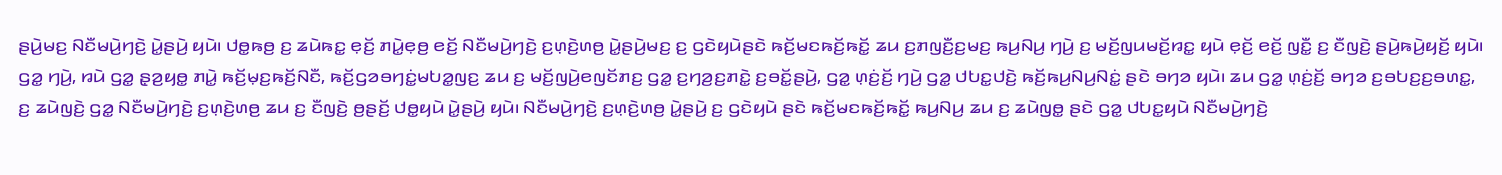ꤔꤣꤧ꤬ꤗꤢ꤬ ꤡꤢꤪꤗꤣꤧ꤬ꤚꤢꤧ꤬ ꤣꤧ꤭ꤔꤣꤧ꤬ ꤟꤣꤧ꤯ ꤓꤥ꤭ꤒꤥ꤬ ꤢ꤬ ꤘꤣꤧꤒꤢ꤭ ꤕ꤫ꤢꤩ꤬ ꤊꤣꤧ꤭ꤕ꤫ꤥ꤬ ꤕꤢꤩ꤬ ꤡꤢꤪꤗꤣꤧ꤬ꤚꤢꤧ꤬ ꤢ꤬ꤛ꤫ꤢꤧ꤬ꤛꤥ꤬ ꤣꤧ꤭ꤔꤣꤧ꤬ꤗꤢ꤬ ꤢ꤬ ꤞꤢꤧꤟꤣꤧꤔꤢꤧ ꤒꤢꤩ꤬ꤗꤢꤒꤢꤩ꤬ꤒꤢꤩ꤭ ꤘꤣ ꤢ꤬ꤊꤜꤢꤪ꤬ꤢ꤬ꤗꤢ꤬ ꤒꤣ꤬ꤡꤣ꤬ ꤚꤣꤧ꤬ ꤢ꤬ ꤗꤢꤩ꤬ꤜꤣꤗꤢꤩ꤬ꤙꤢ꤭ ꤟꤣꤧ ꤕ꤫ꤢꤩ꤬ ꤕꤢꤩ꤬ ꤜꤢꤪ꤭ ꤢ꤬ ꤢꤪꤜꤢꤧ꤬ ꤔꤣꤧ꤬ꤒꤣꤧ꤬ꤟꤢꤩ꤬ ꤟꤣꤧ꤯
ꤞꤤ꤭ ꤚꤣꤧ꤬, ꤙꤣꤧ ꤞꤤ꤭ ꤔ꤫ꤤ꤬ꤟꤥ꤭ ꤊꤣꤧ꤭ ꤒꤢꤩ꤬ꤗ꤫ꤢ꤬ꤒꤢꤩ꤬ꤡꤢꤪ, ꤒꤢꤩ꤬ꤞꤤꤋꤚꤢꤦ꤭ꤗꤝꤤ꤭ꤜꤢ꤬ ꤘꤣ ꤢ꤬ ꤗꤢꤩ꤬ꤜꤣꤧ꤬ꤕꤜꤢꤩꤊꤢ꤬ ꤞꤤ꤭ ꤢ꤬ꤚꤤ꤬ꤢ꤬ꤊꤢꤧ꤭ ꤢ꤬ꤋꤢꤩ꤭ꤔꤣꤧ꤬, ꤞꤤ꤭ ꤛ꤫ꤢꤦ꤬ꤢꤩ꤬ ꤚꤣꤧ꤬ ꤞꤤ꤭ ꤓꤝꤢ꤭ꤓꤢꤧ꤬ ꤒꤢꤩ꤬ꤒꤣ꤬ꤡꤣ꤬ꤡꤢꤦ꤭ ꤔꤢꤧ ꤋꤚꤤ ꤟꤣꤧ꤯ ꤘꤣ ꤞꤤ꤭ ꤛ꤫ꤢꤦ꤬ꤢꤩ꤬ ꤋꤚꤤ ꤢ꤬ꤋꤝꤢ꤬ꤢ꤬ꤋꤛꤢ꤭, ꤢ꤬ ꤘꤣꤧꤜꤢꤧ꤬ ꤞꤤ꤭ ꤡꤢꤪꤗꤣꤧ꤬ꤚꤢꤧ꤬ ꤢ꤬ꤛ꤫ꤢꤧ꤬ꤛꤥ꤬ ꤘꤣ ꤢ꤬ ꤢꤪꤜꤢꤧ꤬ ꤥ꤬ꤔꤢꤩ꤬ ꤓꤥ꤭ꤟꤣꤧ ꤣꤧ꤭ꤔꤣꤧ꤬ ꤟꤣꤧ꤯ ꤡꤢꤪꤗꤣꤧ꤬ꤚꤢꤧ꤬ ꤢ꤬ꤛ꤫ꤢꤧ꤬ꤛꤥ꤬ ꤣꤧ꤭ꤔꤣꤧ꤬ ꤢ꤬ ꤞꤢꤧꤟꤣꤧ ꤔꤢꤧ ꤒꤢꤩ꤬ꤗꤢꤒꤢꤩ꤬ꤒꤢꤩ꤭ ꤒꤣ꤬ꤡꤣ꤬ ꤘꤣ ꤢ꤬ ꤘꤣꤧꤜꤥ꤭ ꤔꤢꤧ ꤞꤤ꤭ ꤓꤝꤢ꤭ꤟꤣꤧ ꤡꤢꤪꤗꤣꤧ꤬ꤚꤢꤧ꤬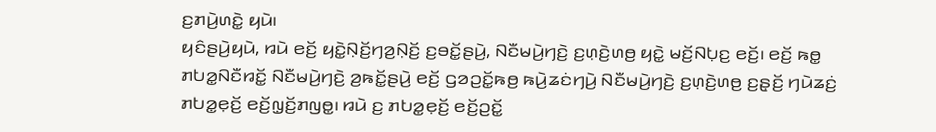ꤢ꤬ꤊꤣꤧ꤬ꤛꤢꤧ꤭ ꤟꤣꤧ꤯
ꤟꤢꤨꤔꤣꤧ꤬ꤟꤣꤧ, ꤙꤣꤧ ꤕꤢꤩ꤬ ꤟꤢꤧ꤭ꤡ꤫ꤢꤩ꤬ꤚꤤ꤬ꤡ꤫ꤢꤩ꤬ ꤢ꤬ꤋꤢꤩ꤭ꤔꤣꤧ꤬, ꤡꤢꤪꤗꤣꤧ꤬ꤚꤢꤧ꤬ ꤢ꤬ꤛ꤫ꤢꤧ꤬ꤛꤥ꤬ ꤟꤢꤧ꤭ ꤗꤢꤩ꤬ꤡꤝ꤫ꤢ꤬ ꤕꤢꤩ꤬꤯ ꤕꤢꤩ꤬ ꤒꤥ꤭ ꤊꤝꤤ꤭ꤡꤢꤪꤙꤢꤩ꤭ ꤡꤢꤪꤗꤣꤧ꤬ꤚꤢꤧ꤬ ꤤ꤬ꤒꤢꤩ꤭ꤔꤣꤧ꤬ ꤕꤢꤩ꤬ ꤞꤤꤑꤢꤩ꤭ꤒꤥ꤬ ꤒꤣꤧ꤬ꤘꤢꤦꤚꤣꤧ꤬ ꤡꤢꤪꤗꤣꤧ꤬ꤚꤢꤧ꤬ ꤢ꤬ꤛ꤫ꤢꤧ꤬ꤛꤥ꤬ ꤢ꤬ꤔ꤫ꤢꤩ꤬ ꤚꤣꤧꤘꤢꤦ꤬ ꤊꤝꤤ꤭ꤕ꤫ꤢꤩ꤬ ꤕꤢꤩ꤬ꤜ꤫ꤢꤩ꤬ꤊꤜꤥ꤭꤯ ꤙꤣꤧ ꤢ꤬ ꤊꤝꤤ꤭ꤕ꤫ꤢꤩ꤬ ꤕꤢꤩ꤬ꤑꤢꤩ꤭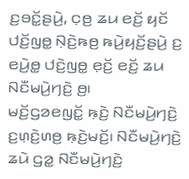ꤢ꤬ꤋꤢꤩ꤭ꤔꤣꤧ꤬, ꤍ꤫ꤥ꤬ ꤘꤣ ꤕꤢꤩ꤬ ꤟꤢꤩ ꤓꤢꤩ꤬ꤜꤥ꤭ ꤡ꤫ꤢꤧ꤬ꤒꤥ꤬ ꤒꤣꤧ꤬ꤟꤢꤩ꤬ꤔꤣꤧ꤬ ꤢ꤬ ꤕꤣꤧ꤬ꤥ꤭ ꤓꤢꤧ꤬ꤜꤥ꤭ ꤕ꤫ꤢꤩ꤬ ꤕꤢꤩ꤬ ꤘꤣ ꤡꤢꤪꤗꤣꤧ꤬ꤚꤢꤧ꤬ ꤥ꤬꤯
ꤗꤢꤩ꤬ꤞꤤꤕꤜꤢꤩ꤭ ꤒ꤫ꤢꤧ꤬ ꤡꤢꤪꤗꤣꤧ꤬ꤚꤢꤧ꤬ ꤢ꤬ꤛ꤫ꤢꤧ꤬ꤛꤥ꤬ ꤒ꤫ꤢꤧ꤬ꤗꤢꤩ꤬꤯ ꤡꤢꤪꤗꤣꤧ꤬ꤚꤢꤧ꤬ ꤘꤣꤧ ꤞꤤ꤭ ꤡꤢꤪꤗꤣꤧ꤬ꤚꤢꤧ꤬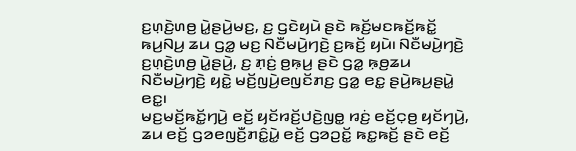ꤢ꤬ꤛ꤫ꤢꤧ꤬ꤛꤥ꤬ ꤣꤧ꤭ꤔꤣꤧ꤬ꤗꤢ꤬, ꤢ꤬ ꤞꤢꤧꤟꤣꤧ ꤔꤢꤧ ꤒꤢꤩ꤬ꤗꤢꤒꤢꤩ꤬ꤒꤢꤩ꤭ ꤒꤣ꤬ꤡꤣ꤬ ꤘꤣ ꤞꤤ꤭ ꤗꤢ꤬ ꤡꤢꤪꤗꤣꤧ꤬ꤚꤢꤧ꤬ ꤢ꤬ꤒꤢꤩ꤬ ꤟꤣꤧ꤯ ꤡꤢꤪꤗꤣꤧ꤬ꤚꤢꤧ꤬ ꤢ꤬ꤛ꤫ꤢꤧ꤬ꤛꤥ꤬ ꤣꤧ꤭ꤔꤣꤧ꤬, ꤢ꤬ ꤊ꤫ꤢꤦ꤬ ꤥ꤬ꤒ꤫ꤣ꤬ ꤔꤢꤧ ꤞꤤ꤭ ꤒ꤫ꤥ꤬ꤘꤣ ꤡꤢꤪꤗꤣꤧ꤬ꤚꤢꤧ꤬ ꤟꤢꤧ꤭ ꤗꤢꤩ꤬ꤜꤣꤧ꤬ꤕꤜꤢꤩꤊꤢ꤬ ꤞꤤ꤭ ꤕꤢ꤭ ꤔꤣꤧ꤬ꤒꤣ꤬ꤔꤣꤧ꤭ ꤕꤢ꤭꤯
ꤗꤢ꤬ꤗꤢꤩ꤬ꤒꤢꤩ꤭ꤚꤣꤧ꤬ ꤕꤢꤩ꤬ ꤟꤢꤩꤙꤢꤩ꤬ꤓꤢꤧ꤬ꤜꤥ꤭ ꤙꤢꤦ꤬ ꤕꤢꤩ꤬ꤍ꤫ꤥ꤬ ꤟꤢꤩꤚꤣꤧ꤬, ꤘꤣ ꤕꤢꤩ꤬ ꤞꤤꤕꤜꤢꤪ꤬ꤊꤢꤨ꤭ꤣꤧ꤭ ꤕꤢꤩ꤬ ꤞꤤꤑꤢꤩ꤭ ꤒꤢ꤭ꤒꤢꤩ꤬ ꤔꤢꤧ ꤕꤢꤩ꤬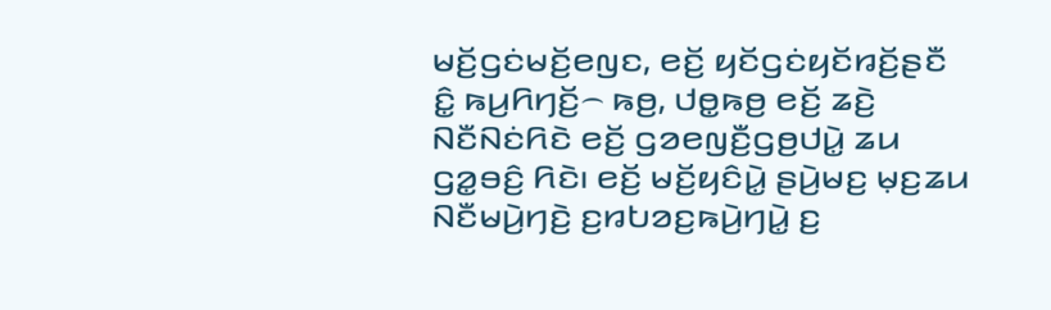ꤗꤢꤩ꤬ꤞꤢꤦꤗꤢꤩ꤬ꤕꤜꤢ, ꤕꤢꤩ꤬ ꤟꤢꤩꤞꤢꤦꤟꤢꤩꤙꤢꤩ꤬ꤔꤢꤪ ꤢꤨ꤭ ꤒꤣ꤬ꤖꤚꤢꤩ꤬꤮ ꤒꤥ꤬, ꤓꤥ꤭ꤒꤥ꤬ ꤕꤢꤩ꤬ ꤘꤢꤧ꤬ ꤡꤢꤪꤡꤢꤦꤖꤢꤧ ꤕꤢꤩ꤬ ꤞꤤꤕꤜꤢꤪ꤬ꤞꤥ꤬ꤓꤣꤧ꤭ ꤘꤣ ꤞꤤ꤭ꤋꤢꤨ꤬ ꤖꤢꤧ꤯ ꤕꤢꤩ꤬ ꤗꤢꤩ꤬ꤟꤢꤨꤣꤧ꤭ ꤔꤣꤧ꤬ꤗꤢ꤬ ꤗ꤫ꤢ꤬ꤘꤣ ꤡꤢꤪꤗꤣꤧ꤬ꤚꤢꤧ꤬ ꤢ꤬ꤙꤝꤤꤢ꤬ꤒꤣꤧ꤬ꤚꤣꤧ꤭ ꤢ꤬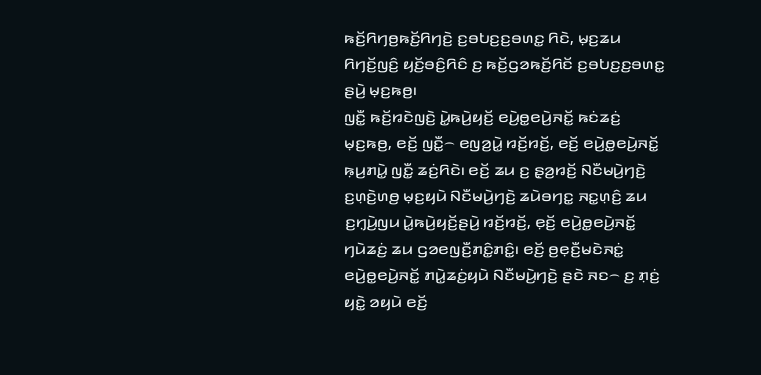ꤒꤢꤩ꤬ꤖꤚꤥ꤬ꤒꤢꤩ꤬ꤖꤚꤢꤧ꤬ ꤢ꤬ꤋꤝꤢ꤬ꤢ꤬ꤋꤛꤢ꤭ ꤖꤢꤧ, ꤗ꤫ꤢ꤬ꤘꤣ ꤖꤚꤢꤩ꤬ꤜꤢꤨ꤬ ꤟꤢꤩ꤬ꤋꤢꤨ꤬ꤖꤢꤨ ꤢ꤬ ꤒꤢꤩ꤬ꤞꤤꤒꤢꤩ꤬ꤖꤢꤩ ꤢ꤬ꤋꤝꤢ꤬ꤢ꤬ꤋꤛꤢ꤭ ꤔꤣꤧ꤬ ꤗ꤫ꤢ꤬ꤒꤥ꤬꤯
ꤜꤢꤪ꤭ ꤒꤢꤩ꤬ꤙꤢꤧꤜꤢꤧ꤬ ꤣꤧ꤭ꤒꤣꤧ꤬ꤟꤢꤩ꤬ ꤕꤣꤧ꤬ꤥ꤭ꤕꤣꤧ꤬ꤏꤢꤩ꤭ ꤒꤢꤦꤘꤢꤦ꤬ ꤗ꤫ꤢ꤬ꤒꤥ꤬, ꤕꤢꤩ꤬ ꤜꤢꤪ꤭꤮ ꤕꤜꤤ꤬ꤣꤧ꤭ ꤙꤢꤩ꤬ꤙꤢꤩ꤬, ꤕꤢꤩ꤬ ꤕꤣꤧ꤬ꤥ꤭ꤕꤣꤧ꤬ꤏꤢꤩ꤭ ꤒ꤫ꤣ꤬ꤊꤣꤧ꤭ ꤜꤢꤪ꤭ ꤘꤢꤦ꤬ꤖꤢꤧ꤯ ꤕꤢꤩ꤬ ꤘꤣ ꤢ꤬ ꤔ꤫ꤤ꤬ꤙꤢꤩ꤬ ꤡꤢꤪꤗꤣꤧ꤬ꤚꤢꤧ꤬ ꤢ꤬ꤛ꤫ꤢꤧ꤬ꤛꤥ꤬ ꤗ꤫ꤢ꤬ꤟꤣꤧ ꤡꤢꤪꤗꤣꤧ꤬ꤚꤢꤧ꤬ ꤘꤣꤧꤋꤚꤢ꤭ ꤏꤢ꤭ꤛ꤫ꤢꤨ꤬ ꤘꤣ ꤢ꤬ꤚ꤫ꤣꤧ꤬ꤜꤣ ꤣꤧ꤭ꤒꤣꤧ꤬ꤟꤢꤩ꤬ꤔꤣꤧ꤬ ꤙꤢꤩ꤬ꤙꤢꤩ꤬, ꤕ꤫ꤢꤩ꤬ ꤕꤣꤧ꤬ꤥ꤭ꤕꤣꤧ꤬ꤏꤢꤩ꤭ ꤚꤣꤧꤘꤢꤦ꤬ ꤘꤣ ꤞꤤꤕꤜꤢꤪ꤬ꤊꤢꤨ꤭ꤊꤢꤨ꤭꤯ ꤕꤢꤩ꤬ ꤥ꤬ꤕ꤫ꤢꤪ꤬ꤗꤢꤧꤏꤢꤦ꤭ ꤕꤣꤧ꤬ꤥ꤭ꤕꤣꤧ꤬ꤏꤢꤩ꤭ ꤊꤣꤧ꤭ꤘꤢꤦ꤬ꤟꤣꤧ ꤡꤢꤪꤗꤣꤧ꤬ꤚꤢꤧ꤬ ꤔꤢꤧ ꤏꤢ꤮ ꤢ꤬ ꤊ꤫ꤢꤦ꤬ ꤟꤢꤧ꤭ ꤤꤟꤣꤧ ꤕꤢꤩ꤬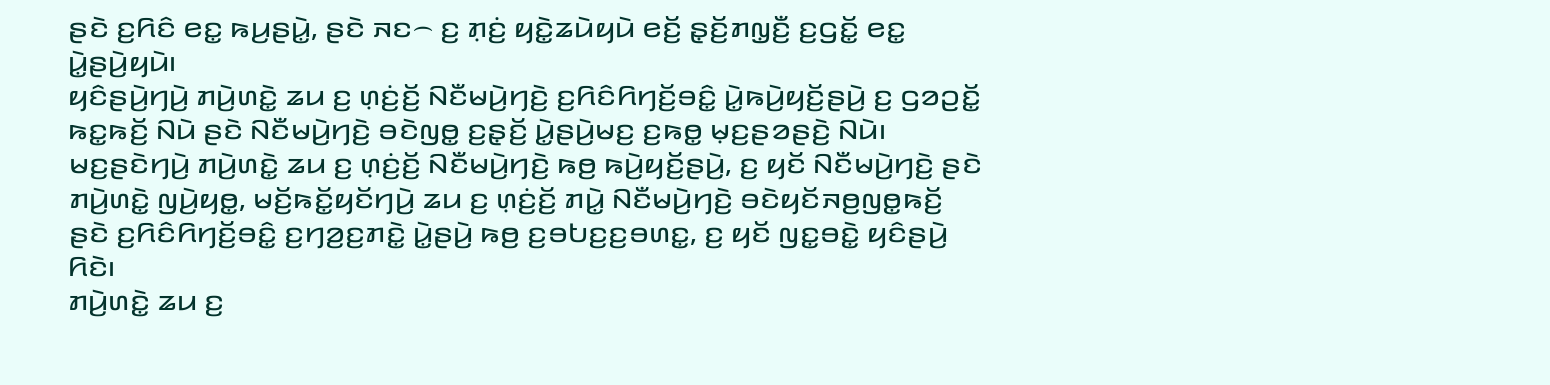ꤔꤢꤧ ꤢ꤬ꤖꤢꤨ ꤕꤢ꤭ ꤒꤣ꤬ꤔꤣꤧ꤭, ꤔꤢꤧ ꤏꤢ꤮ ꤢ꤬ ꤊ꤫ꤢꤦ꤬ ꤟꤢꤧ꤭ꤘꤣꤧꤟꤣꤧ ꤕꤢꤩ꤬ ꤔ꤫ꤢꤩ꤬ꤊꤜ꤫ꤢꤪ꤬ ꤢ꤬ꤞꤢꤩ꤭ ꤕꤢ꤭ ꤣꤧ꤭ꤔꤣꤧ꤬ꤟꤣꤧ꤯
ꤟꤢꤨꤔꤣꤧ꤬ꤚꤣꤧ꤬ ꤊꤣꤧ꤬ꤛꤢꤧ꤭ ꤘꤣ ꤢ꤬ ꤛ꤫ꤢꤦ꤬ꤢꤩ꤬ ꤡꤢꤪꤗꤣꤧ꤬ꤚꤢꤧ꤬ ꤢ꤬ꤖꤢꤨꤖꤚꤢꤩ꤬ꤋꤢꤨ꤭ ꤣꤧ꤭ꤒꤣꤧ꤬ꤟꤢꤩ꤬ꤔꤣꤧ꤬ ꤢ꤬ ꤞꤤꤑꤢꤩ꤭ ꤒꤢ꤭ꤒꤢꤩ꤬ ꤡꤣꤧ ꤔꤢꤧ ꤡꤢꤪꤗꤣꤧ꤬ꤚꤢꤧ꤬ ꤋꤢꤧꤜꤥ꤭ ꤢ꤬ꤔ꤫ꤢꤩ꤬ ꤣꤧ꤭ꤔꤣꤧ꤬ꤗꤢ꤬ ꤢ꤬ꤒꤥ꤭ ꤗ꤫ꤢ꤬ꤔꤤꤔꤢꤧ꤬ ꤡꤣꤧ꤯ ꤗꤢ꤬ꤔꤢꤧꤚꤣꤧ꤬ ꤊꤣꤧ꤬ꤛꤢꤧ꤭ ꤘꤣ ꤢ꤬ ꤛ꤫ꤢꤦ꤬ꤢꤩ꤬ ꤡꤢꤪꤗꤣꤧ꤬ꤚꤢꤧ꤬ ꤒꤥ꤬ ꤒꤣꤧ꤬ꤟꤢꤩ꤬ꤔꤣꤧ꤬, ꤢ꤬ ꤟꤢꤩ ꤡꤢꤪꤗꤣꤧ꤬ꤚꤢꤧ꤬ ꤔꤢꤧ ꤊꤣꤧ꤬ꤛꤢꤧ꤭ ꤜꤣꤧ꤬ꤟꤥ꤭, ꤗꤢꤩ꤬ꤒꤢꤩ꤭ꤟꤢꤩꤚꤣꤧ꤬ ꤘꤣ ꤢ꤬ ꤛ꤫ꤢꤦ꤬ꤢꤩ꤬ ꤊꤣꤧ꤭ ꤡꤢꤪꤗꤣꤧ꤬ꤚꤢꤧ꤬ ꤋꤢꤧꤟꤢꤩꤏꤥ꤬ꤜꤥ꤭ꤒꤢꤩ꤬ ꤔꤢꤧ ꤢ꤬ꤖꤢꤨꤖꤚꤢꤩ꤬ꤋꤢꤨ꤭ ꤢ꤬ꤚꤤ꤬ꤢ꤬ꤊꤢꤧ꤭ ꤣꤧ꤭ꤔꤣꤧ꤬ ꤒꤥ꤬ ꤢ꤬ꤋꤝꤢ꤬ꤢ꤬ꤋꤛꤢ꤭, ꤢ꤬ ꤟꤢꤩ ꤜꤢ꤭ꤋꤢꤧ꤭ ꤟꤢꤨꤔꤣꤧ꤬ ꤖꤢꤧ꤯
ꤊꤣꤧ꤬ꤛꤢꤧ꤭ ꤘꤣ ꤢ꤬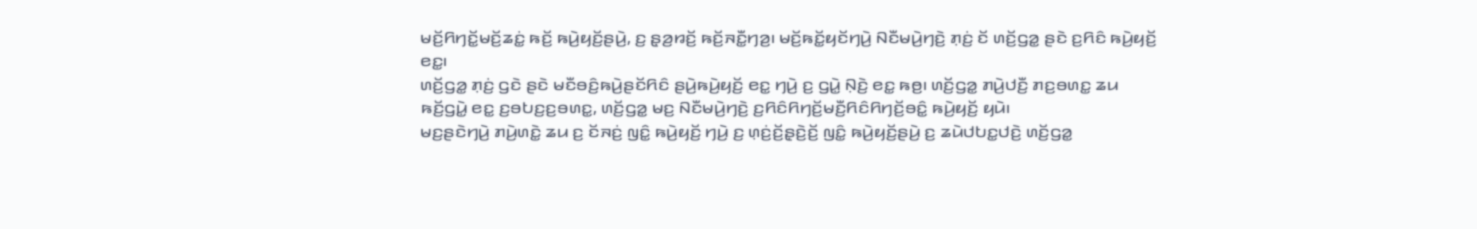ꤗꤢꤩ꤬ꤖꤚꤢꤩ꤭ꤗꤢꤩ꤬ꤘꤢꤦ꤭ ꤒꤢꤩ꤬ ꤒꤣꤧ꤬ꤟꤢꤩ꤬ꤔꤣꤧ꤬, ꤢ꤬ ꤔ꤫ꤤ꤬ꤙꤢꤩ꤬ ꤒꤢꤩ꤬ꤏꤢꤪ꤭ꤚꤤ꤬꤯ ꤗꤢꤩ꤬ꤒꤢꤩ꤭ꤟꤢꤩꤚꤣꤧ꤬ ꤡꤢꤪꤗꤣꤧ꤬ꤚꤢꤧ꤬ ꤊ꤫ꤢꤦ꤬ ꤢꤩ ꤛꤢꤩ꤬ꤞꤤ꤭ ꤔꤢꤧ ꤢ꤬ꤖꤢꤨ ꤒꤣꤧ꤬ꤟꤢꤩ꤬ ꤕꤢ꤭꤯
ꤛꤢꤩ꤬ꤞꤤ꤭ ꤊ꤫ꤢꤦ꤬ ꤞꤢꤧ ꤔꤢꤧ ꤗꤢꤪꤋꤢꤨ꤬ꤒꤣꤧ꤬ꤔꤢꤩꤖꤢꤨ ꤔꤣꤧ꤬ꤒꤣꤧ꤬ꤟꤢꤩ꤬ ꤕꤢ꤭ ꤚꤣꤧ꤬ ꤢ꤬ ꤞꤣꤧ꤭ ꤡ꤫ꤢꤧ꤬ ꤕꤢ꤭ ꤒꤥ꤬꤯ ꤛꤢꤩ꤬ꤞꤤ꤭ ꤊꤣꤧ꤬ꤓꤢꤪ꤬ ꤊꤢ꤬ꤋꤛꤢ꤭ ꤘꤣ ꤒꤢꤩ꤬ꤞꤣꤧ꤭ ꤕꤢ꤭ ꤢ꤬ꤋꤝꤢ꤬ꤢ꤬ꤋꤛꤢ꤭, ꤛꤢꤩ꤬ꤞꤤ꤭ ꤗꤢ꤬ ꤡꤢꤪꤗꤣꤧ꤬ꤚꤢꤧ꤬ ꤢ꤬ꤖꤢꤨꤖꤚꤢꤩ꤬ꤗꤢꤪ꤬ꤖꤢꤨꤖꤚꤢꤩ꤬ꤋꤢꤨ꤭ ꤒꤣꤧ꤬ꤟꤢꤩ꤬ ꤟꤣꤧ꤯
ꤗꤢ꤬ꤔꤢꤧꤚꤣꤧ꤬ ꤊꤣꤧ꤬ꤛꤢꤧ꤭ ꤘꤣ ꤢ꤬ ꤢꤩꤏꤢꤦ꤬ ꤜꤢꤨ꤭ ꤒꤣꤧ꤬ꤟꤢꤩ꤬ ꤚꤣꤧ꤬ ꤢ꤬ ꤛ꤫ꤢꤦ꤬ꤢꤩ꤬ꤔ꤫ꤢꤧ꤬ꤢꤩ꤬ ꤜꤢꤨ꤭ ꤒꤣꤧ꤬ꤟꤢꤩ꤬ꤔꤣꤧ꤬ ꤢ꤬ ꤘꤣꤧꤓꤝꤢ꤭ꤓꤢꤧ꤬ ꤛꤢꤩ꤬ꤞꤤ꤭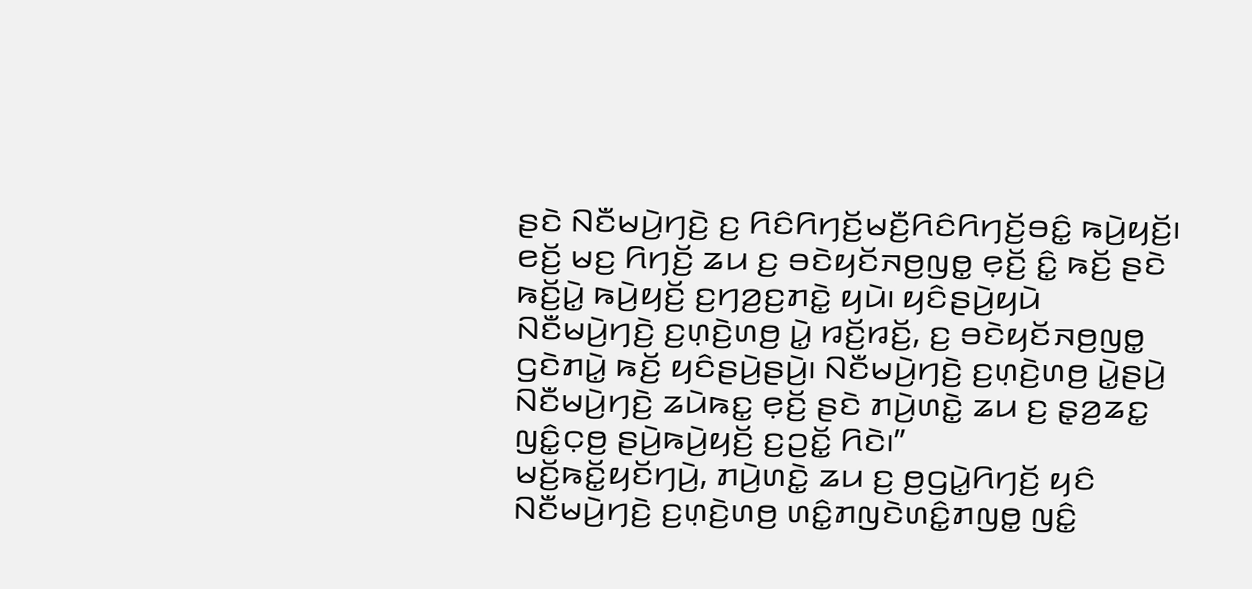ꤔꤢꤧ ꤡꤢꤪꤗꤣꤧ꤬ꤚꤢꤧ꤬ ꤢ꤬ ꤖꤢꤨꤖꤚꤢꤩ꤬ꤗꤢꤪ꤬ꤖꤢꤨꤖꤚꤢꤩ꤬ꤋꤢꤨ꤭ ꤒꤣꤧ꤬ꤟꤢꤩ꤬꤯
ꤕꤢꤩ꤬ ꤗꤢ꤬ ꤖꤚꤢꤩ꤬ ꤘꤣ ꤢ꤬ ꤋꤢꤧꤟꤢꤩꤏꤥ꤬ꤜꤥ꤭ ꤕ꤫ꤢꤩ꤬ ꤢꤨ꤭ ꤒꤢꤩ꤬ ꤔꤢꤧ ꤒꤢꤩ꤬ꤣꤧ꤭ ꤒꤣꤧ꤬ꤟꤢꤩ꤬ ꤢ꤬ꤚꤤ꤬ꤢ꤬ꤊꤢꤧ꤭ ꤟꤣꤧ꤯ ꤟꤢꤨꤔꤣꤧ꤬ꤟꤣꤧ ꤡꤢꤪꤗꤣꤧ꤬ꤚꤢꤧ꤬ ꤢ꤬ꤛ꤫ꤢꤧ꤬ꤛꤥ꤬ ꤣꤧ꤭ ꤙꤢꤩ꤬ꤙꤢꤩ꤬, ꤢ꤬ ꤋꤢꤧꤟꤢꤩꤏꤥ꤬ꤜꤥ꤭ ꤞꤢꤧꤊꤣꤧ꤭ ꤒꤢꤩ꤬ ꤟꤢꤨꤔꤣꤧ꤬ꤔꤣꤧ꤬꤯ ꤡꤢꤪꤗꤣꤧ꤬ꤚꤢꤧ꤬ ꤢ꤬ꤛ꤫ꤢꤧ꤬ꤛꤥ꤬ ꤣꤧ꤭ꤔꤣꤧ꤬ ꤡꤢꤪꤗꤣꤧ꤬ꤚꤢꤧ꤬ ꤘꤣꤧꤒꤢ꤭ ꤕ꤫ꤢꤩ꤬ ꤔꤢꤧ ꤊꤣꤧ꤬ꤛꤢꤧ꤭ ꤘꤣ ꤢ꤬ ꤔ꤫ꤤ꤬ꤘꤢ꤭ ꤜꤢꤨ꤭ꤍ꤫ꤥ꤬ ꤔꤣꤧ꤬ꤒꤣꤧ꤬ꤟꤢꤩ꤬ ꤢ꤬ꤑꤢꤩ꤭ ꤖꤢꤧ꤯”
ꤗꤢꤩ꤬ꤒꤢꤩ꤭ꤟꤢꤩꤚꤣꤧ꤬, ꤊꤣꤧ꤬ꤛꤢꤧ꤭ ꤘꤣ ꤢ꤬ ꤥ꤬ꤞꤣꤧ꤭ꤖꤚꤢꤩ꤬ ꤟꤢꤨ ꤡꤢꤪꤗꤣꤧ꤬ꤚꤢꤧ꤬ ꤢ꤬ꤛ꤫ꤢꤧ꤬ꤛꤥ꤬ ꤛꤢꤨ꤭ꤊꤜꤢꤧꤛꤢꤨ꤭ꤊꤜꤥ꤭ ꤜꤢꤨ꤭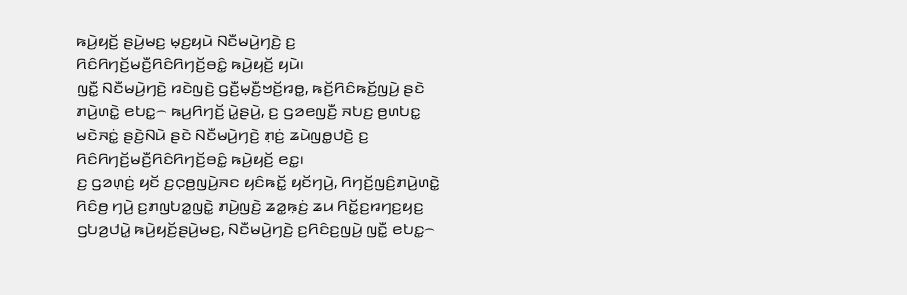ꤒꤣꤧ꤬ꤟꤢꤩ꤬ ꤔꤣꤧ꤬ꤗꤢ꤬ ꤗ꤫ꤢ꤬ꤟꤣꤧ ꤡꤢꤪꤗꤣꤧ꤬ꤚꤢꤧ꤬ ꤢ꤬ ꤖꤢꤨꤖꤚꤢꤩ꤬ꤗꤢꤪ꤬ꤖꤢꤨꤖꤚꤢꤩ꤬ꤋꤢꤨ꤭ ꤒꤣꤧ꤬ꤟꤢꤩ꤬ ꤟꤣꤧ꤯
ꤜꤢꤪ꤭ ꤡꤢꤪꤗꤣꤧ꤬ꤚꤢꤧ꤬ ꤙꤢꤧꤜꤢꤧ꤬ ꤞꤢꤪ꤬ꤗ꤫ꤢꤪ꤬ꤠꤢꤩ꤬ꤙꤥ꤭, ꤒꤢꤩ꤬ꤖꤢꤨꤒꤢꤩ꤬ꤜꤣꤧ꤬ ꤔꤢꤧ ꤊꤣꤧ꤬ꤛꤢꤧ꤭ ꤕꤝꤢ꤭꤮ ꤒꤣ꤬ꤖꤚꤢꤩ꤬ ꤣꤧ꤭ꤔꤣꤧ꤬, ꤢ꤬ ꤞꤤꤕꤜꤢꤪ꤬ ꤏꤝꤢ꤬ ꤥ꤬ꤛꤝꤢ꤭ ꤗꤢꤧꤏꤢꤦ꤭ ꤔꤢꤧ꤬ꤡꤣꤧ ꤔꤢꤧ ꤡꤢꤪꤗꤣꤧ꤬ꤚꤢꤧ꤬ ꤊ꤫ꤢꤦ꤬ ꤘꤣꤧꤜꤥ꤭ꤓꤢꤧ꤬ ꤢ꤬ ꤖꤢꤨꤖꤚꤢꤩ꤬ꤗꤢꤪ꤬ꤖꤢꤨꤖꤚꤢꤩ꤬ꤋꤢꤨ꤭ ꤒꤣꤧ꤬ꤟꤢꤩ꤬ ꤕꤢ꤭꤯
ꤢ꤬ ꤞꤤꤛ꤫ꤢꤦ꤬ ꤟꤢꤩ ꤢ꤬ꤍ꤫ꤥ꤬ꤜꤣꤧ꤬ꤏꤢ ꤟꤢꤨꤒꤢꤩ꤭ ꤟꤢꤩꤚꤣꤧ꤬, ꤖꤚꤢꤩ꤬ꤜꤢꤨ꤬ꤊꤣꤧ꤬ꤛꤢꤧ꤭ ꤖꤢꤨꤥ꤬ ꤚꤣꤧ꤬ ꤢ꤬ꤊꤜꤝꤤ꤭ꤜꤢꤧ꤭ ꤊꤣꤧ꤬ꤜꤢꤧ꤬ ꤘꤤ꤭ꤒ꤫ꤢꤦ꤬ ꤘꤣ ꤖꤢꤩ꤭ꤢ꤬ꤙꤚꤢ꤬ꤟꤢ꤬ ꤞꤝꤤ꤬ꤓꤣꤧ꤭ ꤒꤣꤧ꤬ꤟꤢꤩ꤬ꤔꤣꤧ꤬ꤗꤢ꤬, ꤡꤢꤪꤗꤣꤧ꤬ꤚꤢꤧ꤬ ꤢ꤬ꤖꤢꤨꤢ꤬ꤜꤣꤧ꤬ ꤜꤢꤪ꤭ ꤕꤝꤢ꤭꤮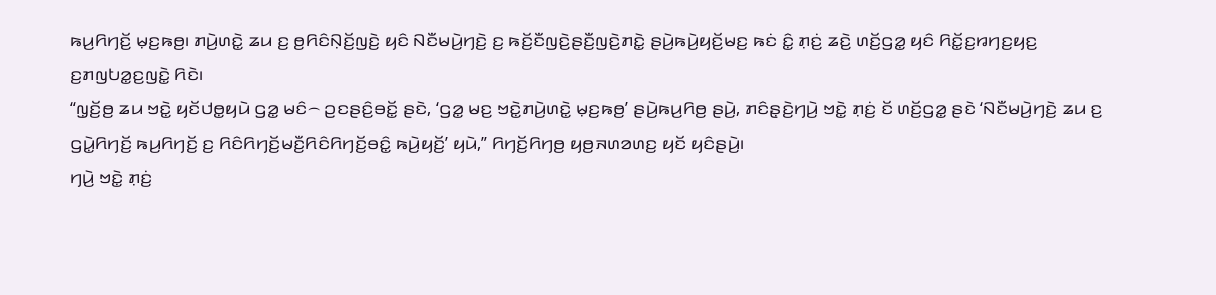ꤒꤣ꤬ꤖꤚꤢꤩ꤬ ꤗ꤫ꤢ꤬ꤒꤥ꤬꤯ ꤊꤣꤧ꤬ꤛꤢꤧ꤭ ꤘꤣ ꤢ꤬ ꤥ꤬ꤖꤢꤨꤡ꤫ꤢꤩ꤬ꤜꤢꤧ꤬ ꤟꤢꤨ ꤡꤢꤪꤗꤣꤧ꤬ꤚꤢꤧ꤬ ꤢ꤬ ꤒꤢꤩ꤬ꤢꤪꤜꤢꤧ꤬ꤔꤢꤪ꤬ꤜꤢꤧ꤬ꤊꤢꤧ꤭ ꤔꤣꤧ꤬ꤒꤣꤧ꤬ꤟꤢꤩ꤬ꤗꤢ꤬ ꤒꤢꤦ ꤢꤨ꤭ ꤊ꤫ꤢꤦ꤬ ꤘꤢꤧ꤬ ꤛꤢꤩ꤬ꤞꤤ꤭ ꤟꤢꤨ ꤖꤢꤩ꤭ꤢ꤬ꤙꤚꤢ꤬ꤟꤢ꤬ ꤢ꤬ꤊꤜꤝꤤ꤭ꤢ꤬ꤜꤢꤧ꤭ ꤖꤢꤧ꤯
“ꤜ꤫ꤢꤩ꤬ꤥ꤬ ꤘꤣ ꤠꤢꤧ꤭ ꤟꤢꤩꤓꤥ꤭ꤟꤣꤧ ꤞꤤ꤭ ꤗꤢꤨ꤮ ꤑꤢꤔꤢꤨ꤬ꤋꤢꤩ꤭ ꤔꤢꤧ, ‘ꤞꤤ꤭ ꤗꤢ꤬ ꤠꤢꤧ꤭ꤊꤣꤧ꤬ꤛꤢꤧ꤭ ꤗ꤫ꤢ꤬ꤒꤥ꤬’ ꤔꤣꤧ꤬ꤒꤣ꤬ꤖꤥ꤬ ꤔꤣꤧ꤬, ꤊꤢꤨꤔ꤫ꤢꤧ꤬ꤚꤣꤧ꤬ ꤠꤢꤧ꤭ ꤊ꤫ꤢꤦ꤬ ꤢꤩ ꤛꤢꤩ꤬ꤞꤤ꤭ ꤔꤢꤧ ‘ꤡꤢꤪꤗꤣꤧ꤬ꤚꤢꤧ꤬ ꤘꤣ ꤢ꤬ ꤞꤣꤧ꤭ꤖꤚꤢꤩ꤬ ꤒꤣ꤬ꤖꤚꤢꤩ꤬ ꤢ꤬ ꤖꤢꤨꤖꤚꤢꤩ꤬ꤗꤢꤪ꤬ꤖꤢꤨꤖꤚꤢꤩ꤬ꤋꤢꤨ꤭ ꤒꤣꤧ꤬ꤟꤢꤩ꤬’ ꤟꤣꤧ,” ꤖꤚꤢꤩ꤬ꤖꤚꤥ꤬ ꤟꤥ꤬ꤏꤛꤤꤛꤢ꤬ ꤟꤢꤩ ꤟꤢꤨꤔꤣꤧ꤬꤯
ꤚꤣꤧ꤬ ꤠꤢꤧ꤭ ꤊ꤫ꤢꤦ꤬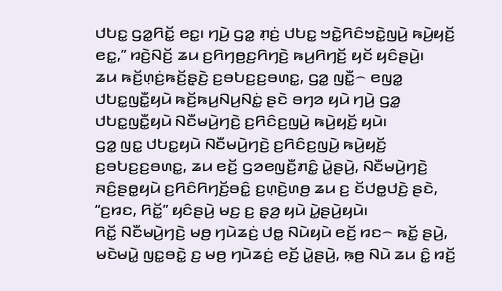ꤓꤝꤢ꤭ ꤞꤤ꤭ꤖꤢꤩ꤭ ꤕꤢ꤭꤯ ꤚꤣꤧ꤬ ꤞꤤ꤭ ꤊ꤫ꤢꤦ꤬ ꤓꤝꤢ꤭ ꤠꤢꤧ꤭ꤖꤢꤨꤠꤢꤧ꤭ꤜꤣꤧ꤬ ꤒꤣꤧ꤬ꤟꤢꤩ꤬ ꤕꤢ꤭,” ꤙꤢꤧ꤬ꤡꤢꤩ꤬ ꤘꤣ ꤢ꤬ꤖꤚꤥ꤬ꤢ꤬ꤖꤚꤢꤧ꤬ ꤒꤣ꤬ꤖꤚꤢꤩ꤬ ꤟꤢꤩ ꤟꤢꤨꤔꤣꤧ꤬꤯
ꤘꤣ ꤒꤢꤩ꤬ꤛ꤫ꤢꤦ꤬ꤒꤢꤩ꤬ꤔ꤫ꤢꤧ꤬ ꤢ꤬ꤋꤝꤢ꤬ꤢ꤬ꤋꤛꤢ꤭, ꤞꤤ꤭ ꤜꤢꤪ꤭꤮ ꤕꤜꤤ꤭ ꤓꤝꤢ꤭ꤜꤢꤪ꤭ꤟꤣꤧ ꤒꤢꤩ꤬ꤒꤣ꤬ꤡꤣ꤬ꤡꤢꤦ꤭ ꤔꤢꤧ ꤋꤚꤤ ꤟꤣꤧ ꤚꤣꤧ꤬ ꤞꤤ꤭ ꤓꤝꤢ꤭ꤜꤢꤪ꤭ꤟꤣꤧ ꤡꤢꤪꤗꤣꤧ꤬ꤚꤢꤧ꤬ ꤢ꤬ꤖꤢꤨꤢ꤬ꤜꤣꤧ꤬ ꤒꤣꤧ꤬ꤟꤢꤩ꤬ ꤟꤣꤧ꤯
ꤞꤤ꤭ ꤜꤢ꤭ ꤓꤝꤢ꤭ꤟꤣꤧ ꤡꤢꤪꤗꤣꤧ꤬ꤚꤢꤧ꤬ ꤢ꤬ꤖꤢꤨꤢ꤬ꤜꤣꤧ꤬ ꤒꤣꤧ꤬ꤟꤢꤩ꤬ ꤢ꤬ꤋꤝꤢ꤬ꤢ꤬ꤋꤛꤢ꤭, ꤘꤣ ꤕꤢꤩ꤬ ꤞꤤꤕꤜꤢꤪ꤬ꤊꤢꤨ꤭ ꤣꤧ꤭ꤔꤣꤧ꤬, ꤡꤢꤪꤗꤣꤧ꤬ꤚꤢꤧ꤬ ꤏꤢꤨ꤬ꤔꤥ꤭ꤟꤣꤧ ꤢ꤬ꤖꤢꤨꤖꤚꤢꤩ꤬ꤋꤢꤨ꤭ ꤢ꤬ꤛ꤫ꤢꤧ꤬ꤛꤥ꤬ ꤘꤣ ꤢ꤬ ꤢꤩꤓꤥ꤭ꤓꤢꤧ꤬ ꤔꤢꤧ, “ꤢ꤬ꤙꤢ, ꤖꤢꤩ꤭” ꤟꤢꤨꤔꤣꤧ꤬ ꤗꤢ꤬ ꤢ꤬ ꤔ꤫ꤤ꤬ ꤟꤣꤧ ꤣꤧ꤭ꤔꤣꤧ꤬ꤟꤣꤧ꤯
ꤖꤢꤩ꤭ ꤡꤢꤪꤗꤣꤧ꤬ꤚꤢꤧ꤬ ꤗꤥ꤬ ꤚꤣꤧꤘꤢꤦ꤬ ꤓꤥ꤭ ꤡꤣꤧꤟꤣꤧ ꤕꤢꤩ꤬ ꤙꤢ꤮ ꤒꤢꤩ꤭ ꤔꤣꤧ꤬, ꤗꤢꤧꤗꤣꤧ꤭ ꤜꤢ꤭ꤋꤢꤧ꤭ ꤢ꤬ ꤗꤥ꤬ ꤚꤣꤧꤘꤢꤦ꤬ ꤕꤢꤩ꤬ ꤣꤧ꤭ꤔꤣꤧ꤬, ꤒ꤫ꤥ꤬ ꤡꤣꤧ ꤘꤣ ꤢꤨ꤭ ꤙꤢꤩ꤬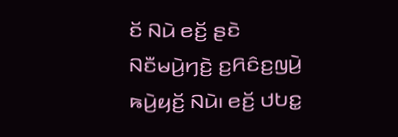ꤢꤩ ꤡꤣꤧ ꤕꤢꤩ꤬ ꤔꤢꤧ ꤡꤢꤪꤗꤣꤧ꤬ꤚꤢꤧ꤬ ꤢ꤬ꤖꤢꤨꤢ꤬ꤜꤣꤧ꤬ ꤒꤣꤧ꤬ꤟꤢꤩ꤬ ꤡꤣꤧ꤯ ꤕꤢꤩ꤬ ꤓꤝꤢ꤭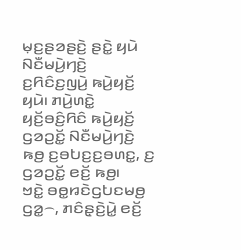ꤗ꤫ꤢ꤬ꤔꤤꤔꤢꤧ꤬ ꤔꤢꤧ꤭ ꤟꤣꤧ ꤡꤢꤪꤗꤣꤧ꤬ꤚꤢꤧ꤬ ꤢ꤬ꤖꤢꤨꤢ꤬ꤜꤣꤧ꤬ ꤒꤣꤧ꤬ꤟꤢꤩ꤬ ꤟꤣꤧ꤯ ꤊꤣꤧ꤬ꤛꤢꤧ꤭ ꤟꤢꤩ꤬ꤋꤢꤨ꤬ꤖꤢꤨ ꤒꤣꤧ꤬ꤟꤢꤩ꤬ ꤞꤤꤑꤢꤩ꤭ ꤡꤢꤪꤗꤣꤧ꤬ꤚꤢꤧ꤬ ꤒꤥ꤬ ꤢ꤬ꤋꤝꤢ꤬ꤢ꤬ꤋꤛꤢ꤭, ꤢ꤬ ꤞꤤꤑꤢꤩ꤭ ꤕꤢꤩ꤬ ꤒꤥ꤬꤯
ꤠꤢꤧ꤭ ꤋꤥ꤭ꤙꤢꤧꤞꤝꤢꤗꤥ꤬ ꤞꤤ꤭꤮, ꤊꤢꤨꤔ꤫ꤢꤧ꤬ꤣꤧ꤭ ꤕꤢꤩ꤬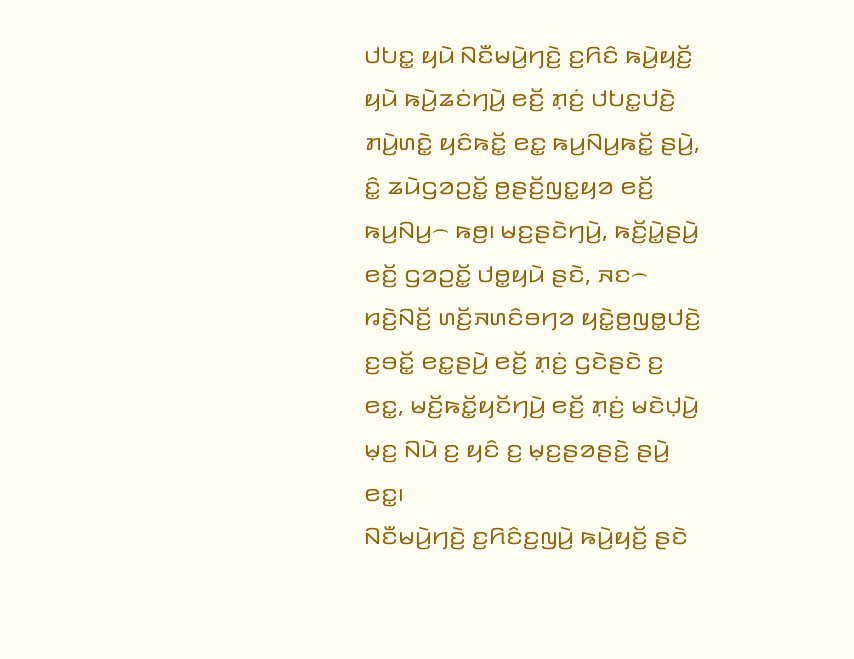ꤓꤝꤢ꤭ ꤟꤣꤧ ꤡꤢꤪꤗꤣꤧ꤬ꤚꤢꤧ꤬ ꤢ꤬ꤖꤢꤨ ꤒꤣꤧ꤬ꤟꤢꤩ꤬ ꤟꤣꤧ ꤒꤣꤧ꤬ꤘꤢꤦꤚꤣꤧ꤬ ꤕꤢꤩ꤬ ꤊ꤫ꤢꤦ꤬ ꤓꤝꤢ꤭ꤓꤢꤧ꤬ ꤊꤣꤧ꤬ꤛꤢꤧ꤭ ꤟꤢꤨꤒꤢꤩ꤭ ꤕꤢ꤭ ꤒꤣ꤬ꤡꤣ꤬ꤒꤢꤩ꤭ ꤔꤣꤧ꤬, ꤢꤨ꤭ ꤘꤣꤧꤞꤤꤑꤢꤩ꤭ ꤥ꤬ꤔꤢꤩ꤬ꤜꤢ꤭ꤟꤤ ꤕꤢꤩ꤬ ꤒꤣ꤬ꤡꤣ꤬꤮ ꤒꤥ꤬꤯ ꤗꤢ꤬ꤔꤢꤧꤚꤣꤧ꤬, ꤒꤢꤩ꤬ꤣꤧ꤭ꤔꤣꤧ꤬ ꤕꤢꤩ꤬ ꤞꤤꤑꤢꤩ꤭ ꤓꤥ꤭ꤟꤣꤧ ꤔꤢꤧ, ꤏꤢ꤮ ꤙꤢꤧ꤬ꤡꤢꤩ꤬ ꤛꤢꤩ꤬ꤏꤛꤢꤨꤋꤚꤤ ꤟꤢꤧ꤭ꤥ꤬ꤜꤥ꤭ꤓꤢꤧ꤬ ꤢ꤬ꤋꤢꤩ꤭ ꤕꤢ꤭ꤔꤣꤧ꤬ ꤕꤢꤩ꤬ ꤊ꤫ꤢꤦ꤬ ꤞꤢꤧꤔꤢꤧ ꤢ꤬ ꤕꤢ꤭, ꤗꤢꤩ꤬ꤒꤢꤩ꤭ꤟꤢꤩꤚꤣꤧ꤬ ꤕꤢꤩ꤬ ꤊ꤫ꤢꤦ꤬ ꤗꤢꤧꤓ꤫ꤣꤧ꤬ ꤗ꤫ꤢ꤬ ꤡꤣꤧ ꤢ꤬ ꤟꤢꤨ ꤢ꤬ ꤗ꤫ꤢ꤬ꤔꤤꤔꤢꤧ꤬ ꤔꤣꤧ꤬ ꤕꤢ꤭꤯
ꤡꤢꤪꤗꤣꤧ꤬ꤚꤢꤧ꤬ ꤢ꤬ꤖꤢꤨꤢ꤬ꤜꤣꤧ꤬ ꤒꤣꤧ꤬ꤟꤢꤩ꤬ ꤔꤢꤧ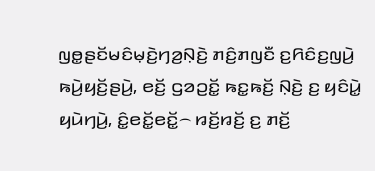ꤜꤥ꤭ꤔꤢꤩꤗꤢꤨꤗ꤫ꤢꤧ꤬ꤚꤤ꤬ꤡ꤫ꤢꤧ꤬ ꤊꤢꤨ꤬ꤊꤜꤢꤪ ꤢ꤬ꤖꤢꤨꤢ꤬ꤜꤣꤧ꤬ ꤒꤣꤧ꤬ꤟꤢꤩ꤬ꤔꤣꤧ꤬, ꤕꤢꤩ꤬ ꤞꤤꤑꤢꤩ꤭ ꤒꤢ꤭ꤒꤢꤩ꤬ ꤡ꤫ꤢꤧ꤬ ꤢ꤬ ꤟꤢꤨꤣꤧ꤭ ꤟꤣꤧꤚꤣꤧ꤬, ꤢꤨ꤭ꤕꤢꤩ꤭ꤕꤢꤩ꤭꤮ ꤙꤢꤩ꤬ꤙꤢꤩ꤬ ꤢ꤬ ꤊꤢꤩ꤬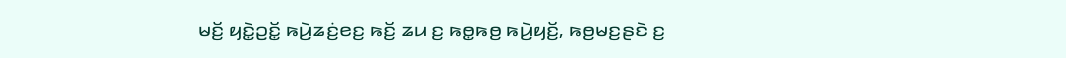ꤗꤢꤩ꤬ ꤟꤢꤧ꤭ꤑꤢꤩ꤭ ꤒꤣꤧ꤬ꤘꤢꤦ꤬ꤕꤢ꤬ ꤒꤢꤩ꤬ ꤘꤣ ꤢ꤬ ꤒꤥ꤭ꤒꤥ꤬ ꤒꤣꤧ꤬ꤟꤢꤩ꤬, ꤒꤥ꤬ꤗꤢ꤬ꤔꤢꤧ ꤢ꤬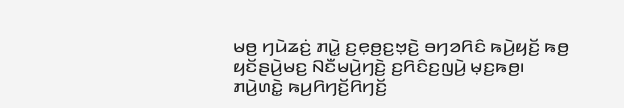ꤗꤥ꤬ ꤚꤣꤧꤘꤢꤦ꤬ ꤊꤣꤧ꤭ ꤢ꤬ꤕ꤫ꤥ꤬ꤢ꤬ꤠ꤫ꤢꤧ꤬ ꤋꤚꤤꤖꤢꤨ ꤒꤣꤧ꤬ꤟꤢꤩ꤬ ꤒꤥ꤬ ꤟꤢꤩꤔꤣꤧ꤬ꤗꤢ꤬ ꤡꤢꤪꤗꤣꤧ꤬ꤚꤢꤧ꤬ ꤢ꤬ꤖꤢꤨꤢ꤬ꤜꤣꤧ꤬ ꤗ꤫ꤢ꤬ꤒꤥ꤬꤯
ꤊꤣꤧ꤬ꤛꤢꤧ꤭ ꤒꤣ꤬ꤖꤚꤢꤩ꤬ꤖꤚꤢꤩ꤬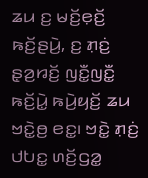ꤘꤣ ꤢ꤬ ꤗꤢꤩ꤬ꤕ꤫ꤢꤩ꤬ ꤒꤢꤩ꤬ꤔꤣꤧ꤬, ꤢ꤬ ꤊ꤫ꤢꤦ꤬ ꤔ꤫ꤤ꤬ꤙꤢꤩ꤬ ꤜꤢꤪ꤭ꤜꤢꤪ꤭ ꤒꤢꤩ꤬ꤣꤧ꤭ ꤒꤣꤧ꤬ꤟꤢꤩ꤬ ꤘꤣ ꤠꤢꤧ꤭ꤥ꤬ ꤕꤢ꤭꤯ ꤠꤢꤧ꤭ ꤊ꤫ꤢꤦ꤬ ꤓꤝꤢ꤭ ꤛꤢꤩ꤬ꤞꤤ꤭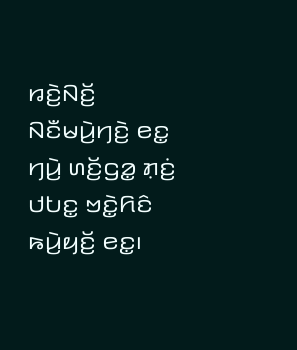ꤙꤢꤧ꤬ꤡꤢꤩ꤬ ꤡꤢꤪꤗꤣꤧ꤬ꤚꤢꤧ꤬ ꤕꤢ꤭ ꤚꤣꤧ꤬ ꤛꤢꤩ꤬ꤞꤤ꤭ ꤊ꤫ꤢꤦ꤬ ꤓꤝꤢ꤭ ꤠꤢꤧ꤭ꤖꤢꤨ ꤒꤣꤧ꤬ꤟꤢꤩ꤬ ꤕꤢ꤭꤯